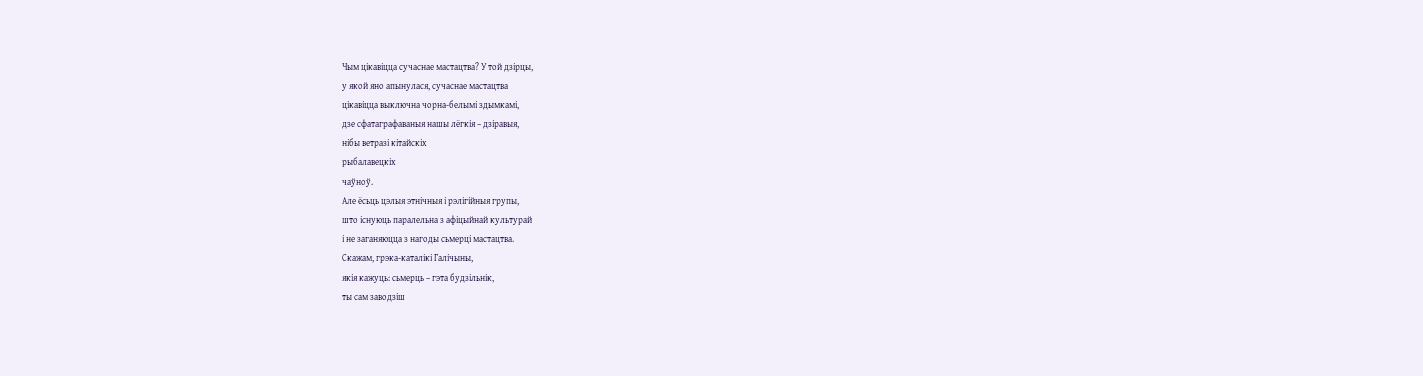Чым цікавіцца сучаснае мастацтва? У той дзірцы,
у якой яно апынулася, сучаснае мастацтва
цікавіцца выключна чорна-белымі здымкамі,
дзе сфатаграфаваныя нашы лёгкія – дзіравыя,
нібы ветразі кітайскіх
рыбалавецкіх
чаўноў.
Але ёсьць цэлыя этнічныя і рэлігійныя групы,
што існуюць паралельна з афіцыйнай культурай
і не заганяюцца з нагоды сьмерці мастацтва.
Скажам, грэка-каталікі Галічыны,
якія кажуць: сьмерць – гэта будзільнік,
ты сам заводзіш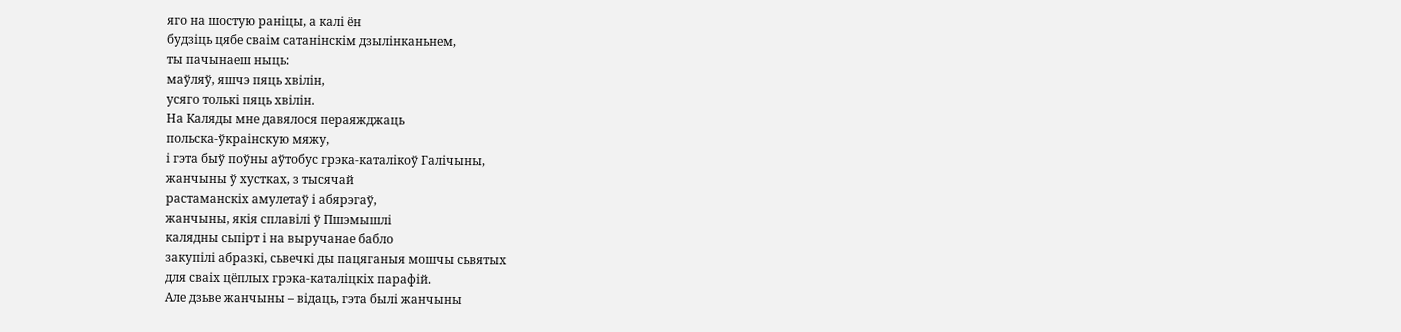яго на шостую раніцы, а калі ён
будзіць цябе сваім сатанінскім дзылінканьнем,
ты пачынаеш ныць:
маўляў, яшчэ пяць хвілін,
усяго толькі пяць хвілін.
На Каляды мне давялося пераяжджаць
польска-ўкраінскую мяжу,
і гэта быў поўны аўтобус грэка-каталікоў Галічыны,
жанчыны ў хустках, з тысячай
растаманскіх амулетаў і абярэгаў,
жанчыны, якія сплавілі ў Пшэмышлі
калядны сьпірт і на выручанае бабло
закупілі абразкі, сьвечкі ды пацяганыя мошчы сьвятых
для сваіх цёплых грэка-каталіцкіх парафій.
Але дзьве жанчыны – відаць, гэта былі жанчыны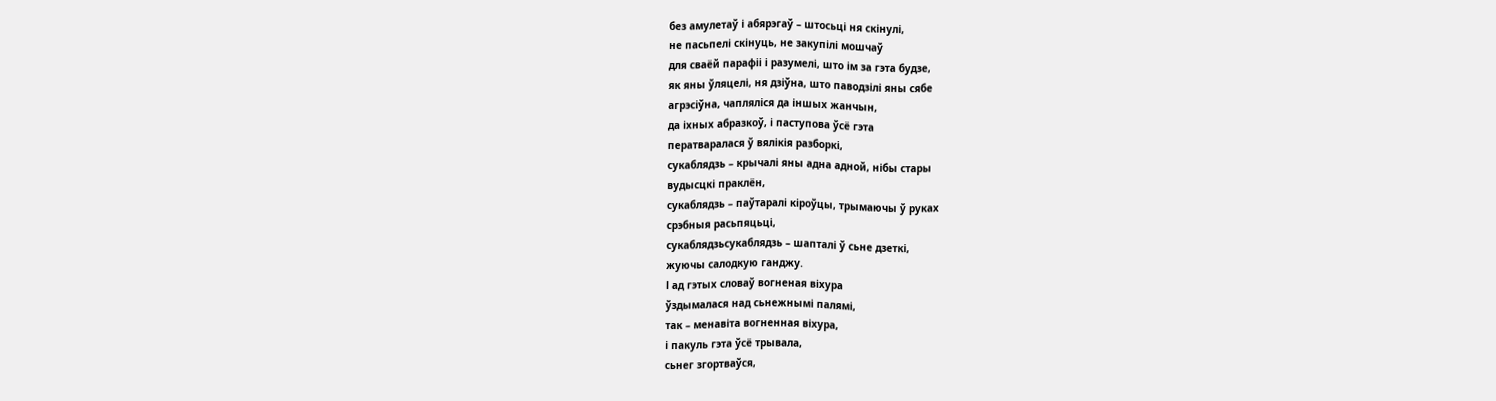без амулетаў і абярэгаў – штосьці ня скінулі,
не пасьпелі скінуць, не закупілі мошчаў
для сваёй парафіі і разумелі, што ім за гэта будзе,
як яны ўляцелі, ня дзіўна, што паводзілі яны сябе
агрэсіўна, чапляліся да іншых жанчын,
да іхных абразкоў, і паступова ўсё гэта
ператваралася ў вялікія разборкі,
сукаблядзь – крычалі яны адна адной, нібы стары
вудысцкі праклён,
сукаблядзь – паўтаралі кіроўцы, трымаючы ў руках
срэбныя расьпяцьці,
сукаблядзьсукаблядзь – шапталі ў сьне дзеткі,
жуючы салодкую ганджу.
І ад гэтых словаў вогненая віхура
ўздымалася над сьнежнымі палямі,
так – менавіта вогненная віхура,
і пакуль гэта ўсё трывала,
сьнег згортваўся,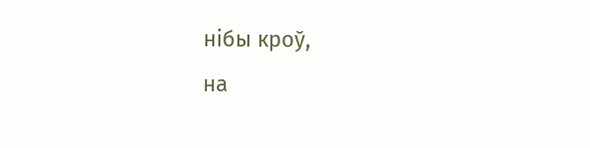нібы кроў,
на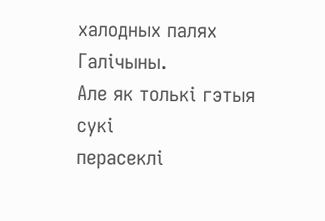халодных палях Галічыны.
Але як толькі гэтыя сукі
перасеклі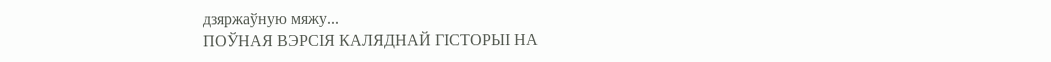дзяржаўную мяжу...
ПОЎНАЯ ВЭРСІЯ КАЛЯДНАЙ ГІСТОРЫІ НА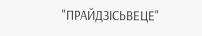"ПРАЙДЗІСЬВЕЦЕ"